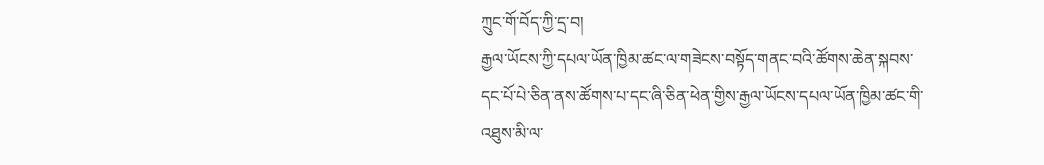ཀྲུང་གོ་བོད་ཀྱི་དྲ་བ།
རྒྱལ་ཡོངས་ཀྱི་དཔལ་ཡོན་ཁྱིམ་ཚང་ལ་གཟེངས་བསྟོད་གནང་བའི་ཚོགས་ཆེན་སྐབས་དང་པོ་པེ་ཅིན་ནས་ཚོགས་པ་དང་ཞི་ཅིན་ཕེན་གྱིས་རྒྱལ་ཡོངས་དཔལ་ཡོན་ཁྱིམ་ཚང་གི་འཐུས་མི་ལ་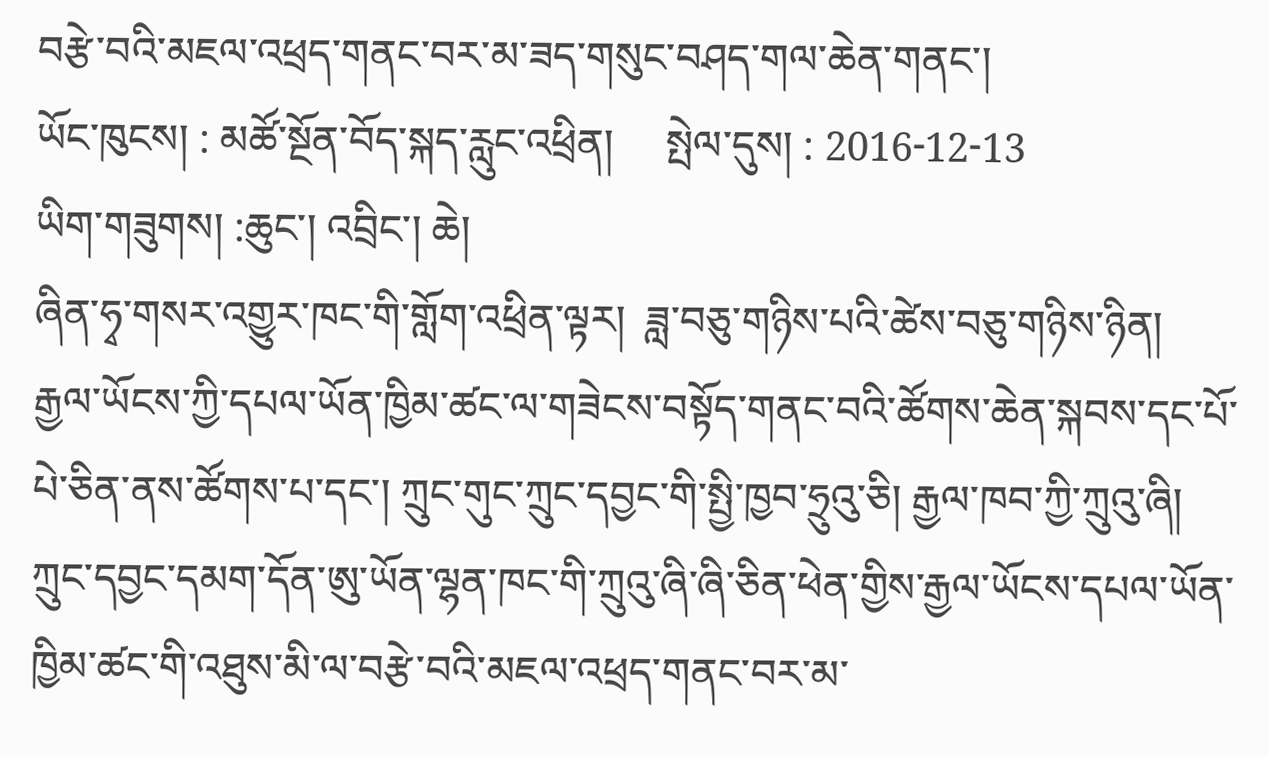བརྩེ་བའི་མཇལ་འཕྲད་གནང་བར་མ་ཟད་གསུང་བཤད་གལ་ཆེན་གནང་།
ཡོང་ཁུངས། : མཚོ་སྔོན་བོད་སྐད་རླུང་འཕྲིན།     སྤེལ་དུས། : 2016-12-13
ཡིག་གཟུགས། :ཆུང་། འབྲིང་། ཆེ།
ཞིན་ཧྭ་གསར་འགྱུར་ཁང་གི་གློག་འཕྲིན་ལྟར།  ཟླ་བཅུ་གཉིས་པའི་ཚེས་བཅུ་གཉིས་ཉིན། རྒྱལ་ཡོངས་ཀྱི་དཔལ་ཡོན་ཁྱིམ་ཚང་ལ་གཟེངས་བསྟོད་གནང་བའི་ཚོགས་ཆེན་སྐབས་དང་པོ་པེ་ཅིན་ནས་ཚོགས་པ་དང་། ཀྲུང་གུང་ཀྲུང་དབྱང་གི་སྤྱི་ཁྱབ་ཧྲུའུ་ཅི། རྒྱལ་ཁབ་ཀྱི་ཀྲུའུ་ཞི། ཀྲུང་དབྱང་དམག་དོན་ཨུ་ཡོན་ལྷན་ཁང་གི་ཀྲུའུ་ཞི་ཞི་ཅིན་ཕེན་གྱིས་རྒྱལ་ཡོངས་དཔལ་ཡོན་ཁྱིམ་ཚང་གི་འཐུས་མི་ལ་བརྩེ་བའི་མཇལ་འཕྲད་གནང་བར་མ་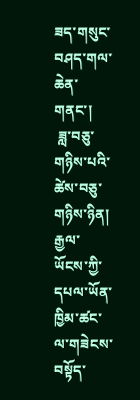ཟད་གསུང་བཤད་གལ་ཆེན་གནང་།
 ཟླ་བཅུ་གཉིས་པའི་ཚེས་བཅུ་གཉིས་ཉིན། རྒྱལ་ཡོངས་ཀྱི་དཔལ་ཡོན་ཁྱིམ་ཚང་ལ་གཟེངས་བསྟོད་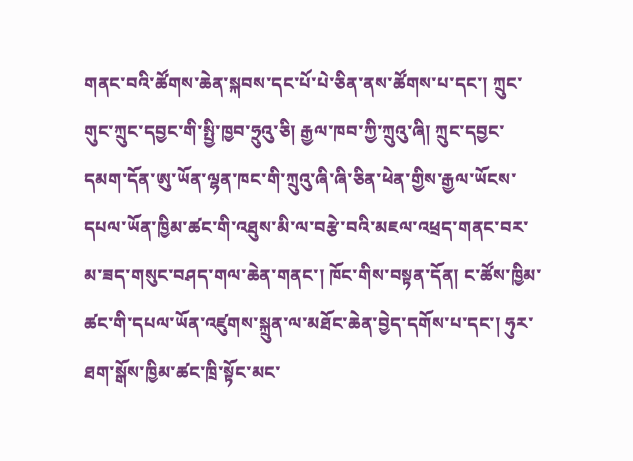གནང་བའི་ཚོགས་ཆེན་སྐབས་དང་པོ་པེ་ཅིན་ནས་ཚོགས་པ་དང་། ཀྲུང་གུང་ཀྲུང་དབྱང་གི་སྤྱི་ཁྱབ་ཧྲུའུ་ཅི། རྒྱལ་ཁབ་ཀྱི་ཀྲུའུ་ཞི། ཀྲུང་དབྱང་དམག་དོན་ཨུ་ཡོན་ལྷན་ཁང་གི་ཀྲུའུ་ཞི་ཞི་ཅིན་ཕེན་གྱིས་རྒྱལ་ཡོངས་དཔལ་ཡོན་ཁྱིམ་ཚང་གི་འཐུས་མི་ལ་བརྩེ་བའི་མཇལ་འཕྲད་གནང་བར་མ་ཟད་གསུང་བཤད་གལ་ཆེན་གནང་། ཁོང་གིས་བསྟན་དོན། ང་ཚོས་ཁྱིམ་ཚང་གི་དཔལ་ཡོན་འཛུགས་སྐྲུན་ལ་མཐོང་ཆེན་བྱེད་དགོས་པ་དང་། ཧུར་ཐག་སྒོས་ཁྱིམ་ཚང་ཁྲི་སྟོང་མང་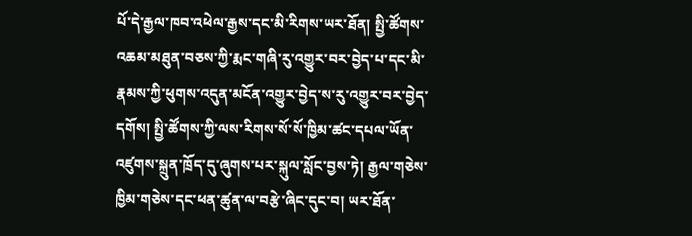པོ་དེ་རྒྱལ་ཁབ་འཕེལ་རྒྱས་དང་མི་རིགས་ཡར་ཐོན། སྤྱི་ཚོགས་འཆམ་མཐུན་བཅས་ཀྱི་རྨང་གཞི་རུ་འགྱུར་བར་བྱེད་པ་དང་མི་རྣམས་ཀྱི་ཕུགས་འདུན་མངོན་འགྱུར་བྱེད་ས་རུ་འགྱུར་བར་བྱེད་དགོས། སྤྱི་ཚོགས་ཀྱི་ལས་རིགས་སོ་སོ་ཁྱིམ་ཚང་དཔལ་ཡོན་འཛུགས་སྐྲུན་ཁྲོད་དུ་ཞུགས་པར་སྐུལ་སློང་བྱས་ཏེ། རྒྱལ་གཅེས་ཁྱིམ་གཅེས་དང་ཕན་ཚུན་ལ་བརྩེ་ཞིང་དུང་བ། ཡར་ཐོན་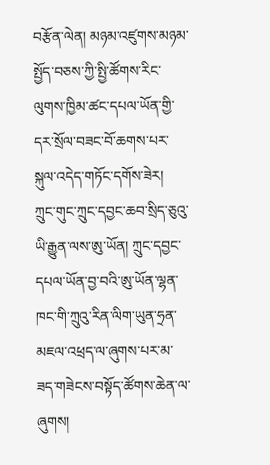བརྩོན་ལེན། མཉམ་འཛུགས་མཉམ་སྤྱོད་བཅས་ཀྱི་སྤྱི་ཚོགས་རིང་ལུགས་ཁྱིམ་ཚང་དཔལ་ཡོན་གྱི་དར་སྲོལ་བཟང་བོ་ཆགས་པར་སྐུལ་འདེད་གཏོང་དགོས་ཟེར།
ཀྲུང་གུང་ཀྲུང་དབྱང་ཆབ་སྲིད་ཅུའུ་ཡི་རྒྱུན་ལས་ཨུ་ཡོན། ཀྲུང་དབྱང་དཔལ་ཡོན་བྱ་བའི་ཨུ་ཡོན་ལྷན་ཁང་གི་ཀྲུའུ་རིན་ལིག་ཡུན་ཧྲན་མཇལ་འཕྲད་ལ་ཞུགས་པར་མ་ཟད་གཟེངས་བསྟོད་ཚོགས་ཆེན་ལ་ཞུགས།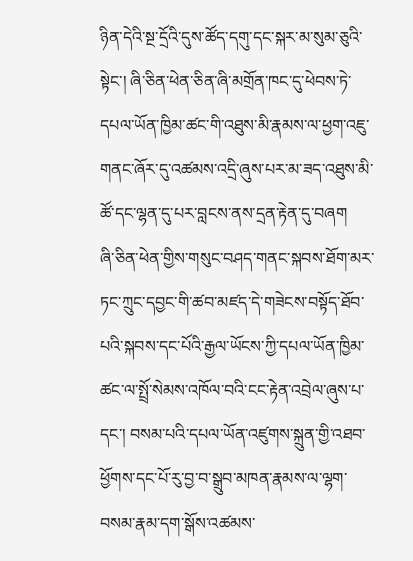ཉིན་དེའི་སྔ་དྲོའི་དུས་ཚོད་དགུ་དང་སྐར་མ་སུམ་ཅུའི་སྟེང་། ཞི་ཅིན་ཕེན་ཅིན་ཞི་མགྲོན་ཁང་དུ་ཕེབས་ཏེ་དཔལ་ཡོན་ཁྱིམ་ཚང་གི་འཐུས་མི་རྣམས་ལ་ཕྱག་འཇུ་གནང་ཞོར་དུ་འཚམས་འདྲི་ཞུས་པར་མ་ཟད་འཐུས་མི་ཚོ་དང་ལྷན་དུ་པར་བླངས་ནས་དྲན་རྟེན་དུ་བཞག
ཞི་ཅིན་ཕེན་གྱིས་གསུང་བཤད་གནང་སྐབས་ཐོག་མར་ཏང་ཀྲུང་དབྱང་གི་ཚབ་མཛད་དེ་གཟེངས་བསྟོད་ཐོབ་པའི་སྐབས་དང་པོའི་རྒྱལ་ཡོངས་ཀྱི་དཔལ་ཡོན་ཁྱིམ་ཚང་ལ་སྤྲོ་སེམས་འཁོལ་བའི་ངང་རྟེན་འབྲེལ་ཞུས་པ་དང་། བསམ་པའི་དཔལ་ཡོན་འཛུགས་སྐྲུན་གྱི་འཐབ་ཕྱོགས་དང་པོ་རུ་བྱ་བ་སྒྲུབ་མཁན་རྣམས་ལ་ལྷག་བསམ་རྣམ་དག་སྒོས་འཚམས་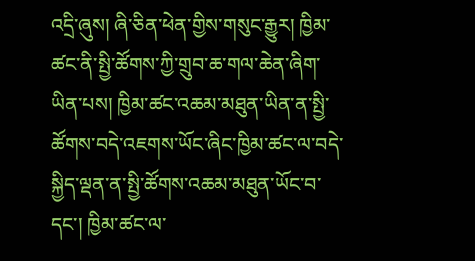འདྲི་ཞུས། ཞི་ཅིན་ཕེན་གྱིས་གསུང་རྒྱུར། ཁྱིམ་ཚང་ནི་སྤྱི་ཚོགས་ཀྱི་གྲུབ་ཆ་གལ་ཆེན་ཞིག་ཡིན་པས། ཁྱིམ་ཚང་འཆམ་མཐུན་ཡིན་ན་སྤྱི་ཚོགས་བདེ་འཇགས་ཡོང་ཞིང་ཁྱིམ་ཚང་ལ་བདེ་སྐྱིད་ལྡན་ན་སྤྱི་ཚོགས་འཆམ་མཐུན་ཡོང་བ་དང་། ཁྱིམ་ཚང་ལ་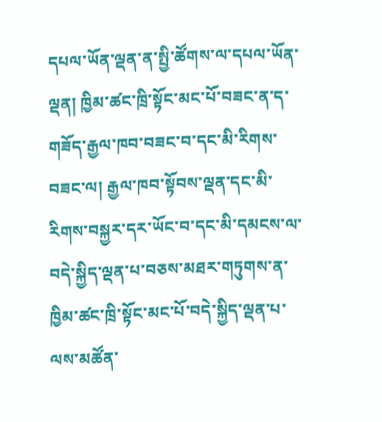དཔལ་ཡོན་ལྡན་ན་སྤྱི་ཚོགས་ལ་དཔལ་ཡོན་ལྡན། ཁྱིམ་ཚང་ཁྲི་སྟོང་མང་པོ་བཟང་ན་ད་གཟོད་རྒྱལ་ཁབ་བཟང་བ་དང་མི་རིགས་བཟང་ལ། རྒྱལ་ཁབ་སྟོབས་ལྡན་དང་མི་རིགས་བསྐྱར་དར་ཡོང་བ་དང་མི་དམངས་ལ་བདེ་སྐྱིད་ལྡན་པ་བཅས་མཐར་གཏུགས་ན་ཁྱིམ་ཚང་ཁྲི་སྟོང་མང་པོ་བདེ་སྐྱིད་ལྡན་པ་ལས་མཚོན་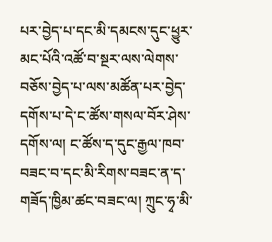པར་བྱེད་པ་དང་མི་དམངས་དུང་ཕྱུར་མང་པོའི་འཚོ་བ་སྔར་ལས་ལེགས་བཅོས་བྱེད་པ་ལས་མཚོན་པར་བྱེད་དགོས་པ་དེ་ང་ཚོས་གསལ་བོར་ཤེས་དགོས་ལ། ང་ཚོས་ད་དུང་རྒྱལ་ཁབ་བཟང་བ་དང་མི་རིགས་བཟང་ན་ད་གཟོད་ཁྱིམ་ཚང་བཟང་ལ། ཀྲུང་ཧྭ་མི་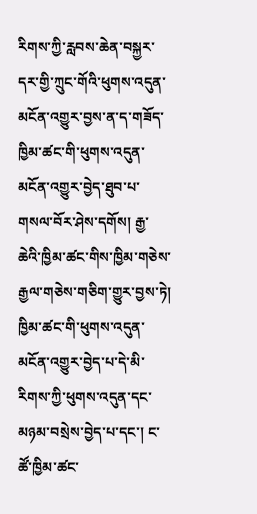རིགས་ཀྱི་རླབས་ཆེན་བསྐྱར་དར་གྱི་ཀྲུང་གོའི་ཕུགས་འདུན་མངོན་འགྱུར་བྱས་ན་ད་གཟོད་ཁྱིམ་ཚང་གི་ཕུགས་འདུན་མངོན་འགྱུར་བྱེད་ཐུབ་པ་གསལ་བོར་ཤེས་དགོས། རྒྱ་ཆེའི་ཁྱིམ་ཚང་གིས་ཁྱིམ་གཅེས་རྒྱལ་གཅེས་གཅིག་གྱུར་བྱས་ཏེ། ཁྱིམ་ཚང་གི་ཕུགས་འདུན་མངོན་འགྱུར་བྱེད་པ་དེ་མི་རིགས་ཀྱི་ཕུགས་འདུན་དང་མཉམ་བསྲེས་བྱེད་པ་དང་། ང་ཚོ་ཁྱིམ་ཚང་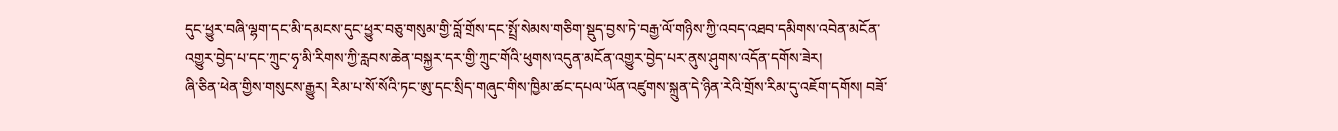དུང་ཕྱུར་བཞི་ལྷག་དང་མི་དམངས་དུང་ཕྱུར་བཅུ་གསུམ་གྱི་བློ་གྲོས་དང་སྤྲོ་སེམས་གཅིག་སྡུད་བྱས་ཏེ་བརྒྱ་ལོ་གཉིས་ཀྱི་འབད་འཐབ་དམིགས་འབེན་མངོན་འགྱུར་བྱེད་པ་དང་ཀྲུང་ཧྭ་མི་རིགས་ཀྱི་རླབས་ཆེན་བསྐྱར་དར་གྱི་ཀྲུང་གོའི་ཕུགས་འདུན་མངོན་འགྱུར་བྱེད་པར་ནུས་ཤུགས་འདོན་དགོས་ཟེར།
ཞི་ཅིན་ཕེན་གྱིས་གསུངས་རྒྱུར། རིམ་པ་སོ་སོའི་ཏང་ཨུ་དང་སྲིད་གཞུང་གིས་ཁྱིམ་ཚང་དཔལ་ཡོན་འཛུགས་སྐྲུན་དེ་ཉིན་རེའི་གྲོས་རིམ་དུ་འཇོག་དགོས། བཟོ་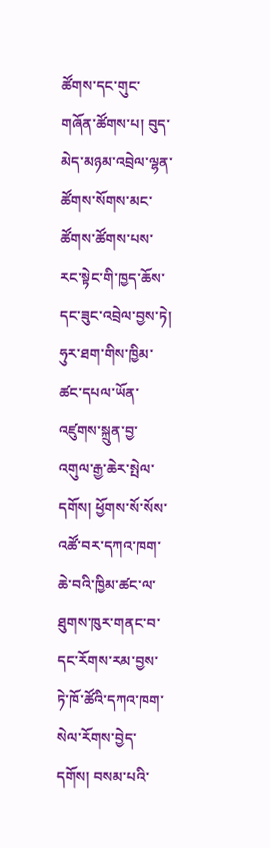ཚོགས་དང་གུང་གཞོན་ཚོགས་པ། བུད་མེད་མཉམ་འབྲེལ་ལྷན་ཚོགས་སོགས་མང་ཚོགས་ཚོགས་པས་རང་སྟེང་གི་ཁྱད་ཆོས་དང་ཟུང་འབྲེལ་བྱས་ཏེ། ཧུར་ཐག་གིས་ཁྱིམ་ཚང་དཔལ་ཡོན་འཛུགས་སྐྲུན་བྱ་འགུལ་རྒྱ་ཆེར་སྤེལ་དགོས། ཕྱོགས་སོ་སོས་འཚོ་བར་དཀའ་ཁག་ཆེ་བའི་ཁྱིམ་ཚང་ལ་ཐུགས་ཁུར་གནང་བ་དང་རོགས་རམ་བྱས་ཏེ་ཁོ་ཚོའི་དཀའ་ཁག་སེལ་རོགས་བྱེད་དགོས། བསམ་པའི་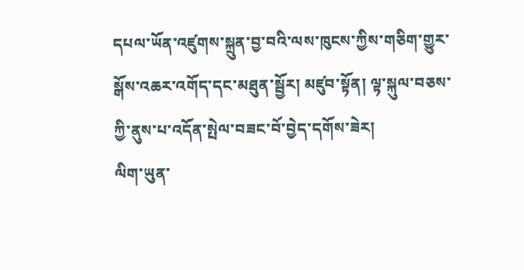དཔལ་ཡོན་འཛུགས་སྐྲུན་བྱ་བའི་ལས་ཁུངས་ཀྱིས་གཅིག་གྱུར་སྒོས་འཆར་འགོད་དང་མཐུན་སྦྱོར། མཛུབ་སྟོན། ལྟ་སྐུལ་བཅས་ཀྱི་ནུས་པ་འདོན་སྤེལ་བཟང་བོ་བྱེད་དགོས་ཟེར།
ལིག་ཡུན་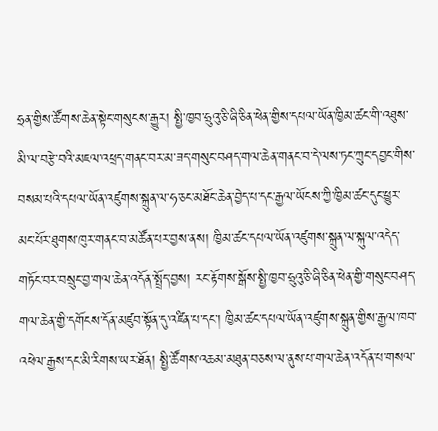ཧྲན་གྱིས་ཚོགས་ཆེན་སྟེང་གསུངས་རྒྱུར། སྤྱི་ཁྱབ་ཧྲུའུ་ཅི་ཞི་ཅིན་ཕེན་གྱིས་དཔལ་ཡོན་ཁྱིམ་ཚང་གི་འཐུས་མི་ལ་བརྩེ་བའི་མཇལ་འཕྲད་གནང་བར་མ་ཟད་གསུང་བཤད་གལ་ཆེན་གནང་བ་དེ་ལས་ཏང་ཀྲུང་དབྱང་གིས་བསམ་པའི་དཔལ་ཡོན་འཛུགས་སྐྲུན་ལ་ཧ་ཅང་མཐོང་ཆེན་བྱེད་པ་དང་རྒྱལ་ཡོངས་ཀྱི་ཁྱིམ་ཚང་དུང་ཕྱུར་མང་པོར་ཐུགས་ཁུར་གནང་བ་མཚོན་པར་བྱས་ནས། ཁྱིམ་ཚང་དཔལ་ཡོན་འཛུགས་སྐྲུན་ལ་སྐུལ་འདེད་གཏོང་བར་བསྲུང་བྱ་གལ་ཆེན་འདོན་སྤྲོད་བྱས། རང་རྟོགས་སྒོས་སྤྱི་ཁྱབ་ཧྲུའུ་ཅི་ཞི་ཅིན་ཕེན་གྱི་གསུང་བཤད་གལ་ཆེན་གྱི་དགོངས་དོན་མཛུབ་སྟོན་དུ་འཛིན་པ་དང་། ཁྱིམ་ཚང་དཔལ་ཡོན་འཛུགས་སྐྲུན་གྱིས་རྒྱལ་ཁབ་འཕེལ་རྒྱས་དང་མི་རིགས་ཡར་ཐོན། སྤྱི་ཚོགས་འཆམ་མཐུན་བཅས་ལ་ནུས་པ་གལ་ཆེན་འདོན་པ་གསལ་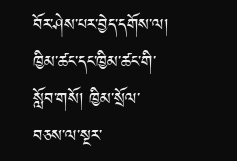བོར་ཤེས་པར་བྱེད་དགོས་ལ། ཁྱིམ་ཚང་དང་ཁྱིམ་ཚང་གི་སློབ་གསོ། ཁྱིམ་སྲོལ་བཅས་ལ་སྔར་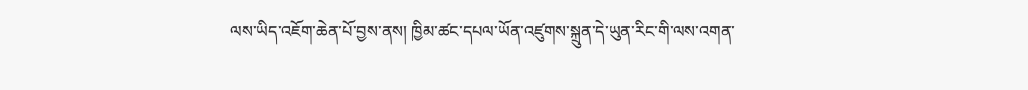ལས་ཡིད་འཇོག་ཆེན་པོ་བྱས་ནས། ཁྱིམ་ཚང་དཔལ་ཡོན་འཛུགས་སྐྲུན་དེ་ཡུན་རིང་གི་ལས་འགན་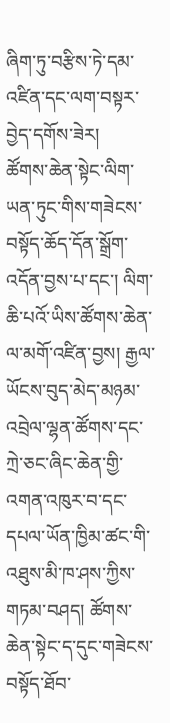ཞིག་ཏུ་བརྩིས་ཏེ་དམ་འཛིན་དང་ལག་བསྟར་བྱེད་དགོས་ཟེར།
ཚོགས་ཆེན་སྟེང་ལིག་ཡན་ཏུང་གིས་གཟེངས་བསྟོད་ཆོད་དོན་སྒྲོག་འདོན་བྱས་པ་དང་། ལིག་ཆི་པའོ་ཡིས་ཚོགས་ཆེན་ལ་མགོ་འཛིན་བྱས། རྒྱལ་ཡོངས་བུད་མེད་མཉམ་འབྲེལ་ལྷན་ཚོགས་དང་ཀྲེ་ཅང་ཞིང་ཆེན་གྱི་འགན་འཁུར་བ་དང་དཔལ་ཡོན་ཁྱིམ་ཚང་གི་འཐུས་མི་ཁ་ཤས་ཀྱིས་གཏམ་བཤད། ཚོགས་ཆེན་སྟེང་ད་དུང་གཟེངས་བསྟོད་ཐོབ་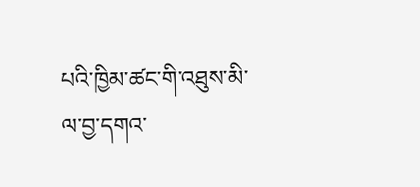པའི་ཁྱིམ་ཚང་གི་འཐུས་མི་ལ་བྱ་དགའ་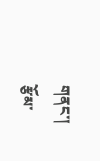གནང་།
རྩོམ་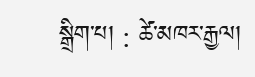སྒྲིག་པ། : ཚེ་མཁར་རྒྱལ།